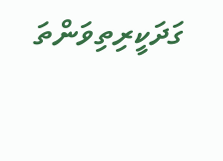ގަދަކީރިތިވަންތަ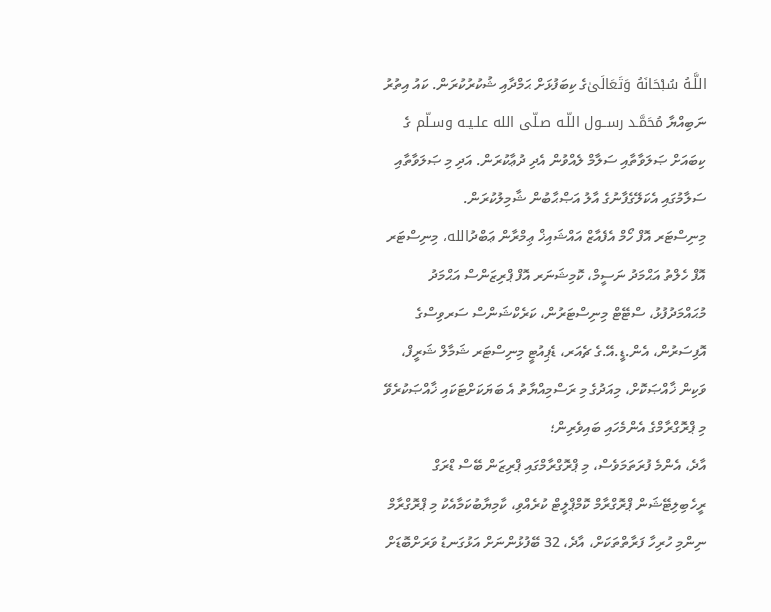اللَّـهُ سُبْحَانَهُ وَتَعَالَىٰގެ ކިބަފުޅަށް ޙަމްދާއި ޝުކުރުކުރަން. ކައު އިތުރު ނަބިއްޔާ مُحَمَّـد رســول اللّـه صـلّى الله علـيـه وسـلّم ގެ ކިބައަށް ޞަލަވާތާއި ސަލާމް ލެއްވުން އެދި ދުޢާކުރަން. އަދި މި ޞަލަވާތާއި ސަލާމުގައި އެކަލޭގެފާނުގެ އާލު އަޞްޙާބުން ޝާމިލުކުރަން.
މިނިސްޓަރ އޮފް ހޯމް އެފެއާޒް އައްޝައިޚް ޢިމްރާން ޢަބްދުالله، މިނިސްޓަރ އޮފް ހެލްތު އަޙްމަދު ނަސީމް، ކޮމިޝަނަރ އޮފް ޕްރިޒަންސް އަޙްމަދު މުޙައްމަދުފުޅު، ސްޓޭޓް މިނިސްޓަރުން، ކަރެކްޝަންސް ސަރވިސްގެ އޮފިސަރުން، އެން.ޑީ.އޭ.ގެ ޗެއަރ، ޑެޕިއުޓީ މިނިސްޓަރ ޝަމާލް ޝަރީފް، ވަކިން ޚާއްޞަކޮށް، މިއަދުގެ މި ރަސްމިއްޔާތު އެ ބަޔަކަށްޓަކައި ޚާއްޞަކުރެވޭ މި ޕްރޮގްރާމްގެ އެންމެހައި ބައިވެރިން؛
އާދެ، އެންމެ ފުރަތަމަވެސް، މި ޕްރޮގްރާމްގައި ޕްރިޒަން ބޭސް ޑްރަގް ރީހެބިލިޓޭޝަން ޕްރޮގްރާމް ކޮމްޕްލީޓް ކުރެއްވި، ކާމިޔާބުކަމާއެކު މި ޕްރޮގްރާމް ނިންމި ހުރިހާ ފަރާތްތަކަށް، އާދެ، 32 ބޭފުޅުންނަށް އަޅުގަނޑު ވަރަށްބޮޑަށް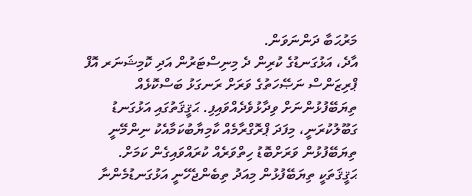މަރުޙަބާ ދަންނަވަން.
އާދެ، އަޅުގަނޑުގެ ކުރިން ދެ މިނިސްޓަރުން އަދި ކޮމިޝަނަރ އޮފް ޕްރިޒަންސް ނަޞޭހަތުގެ ވަރަށް ރަނގަޅު ބަސްކޮޅެއް ތިޔަބޭފުޅުންނަށް ވިދާޅުވެދެއްވައިފި. ޙަޤީޤަތުގައި އަޅުގަނޑު ގަބޫލުކުރަނީ، މިފަދަ ޕްރޮގްރާމެއް ކާމިޔާބުކަމާއެކު ނިންމޭނީ ތިޔަބޭފުޅުން ވަރަށްބޮޑު ހިތްވަރެއް ކުރައްވައިގެން ކަމަށް. ޙަޤީޤަތަކީ ތިޔަބޭފުޅުން މިއަދު ތިބެންޖެހޭނީ އަޅުގަނޑުމެންނާ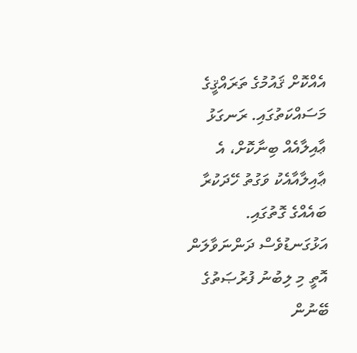އެއްކޮށް ޤައުމުގެ ތަރައްޤީގެ މަސައްކަތުގައި. ރަނގަޅު ޢާއިލާއެއް ބިނާކޮށް، އެ ޢާއިލާއާއެކު ވަގުތު ހޭދަކުރާ ބައެއްގެ ގޮތުގައި.
އަޅުގަނޑުވެސް ދަންނަވާލަން އޮތީ މި ލިބުނު ފުރުޞަތުގެ ބޭނުން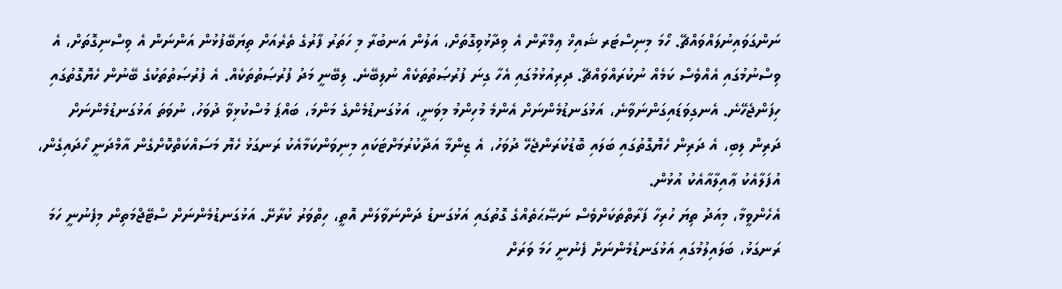ނަންގަވައިނުލައްވައްޗޭ. ހޯމަ މިނިސްޓަރ ޝައިޚް ޢިމްރާން އެ ވިދާޅުވިގޮތަށް، އަލުން އަނބުރާ މި ހަތަރު ފާރުގެ ތެރެއަށް ތިޔަބޭފުޅުން އަންނަން އެ ވިސްނިގޮތަށް، އެ ވިސްނުމުގައި އެއްވެސް ކަމެއް ނުކުރައްވައްޗޭ. ދިރިއުޅުމުގައި އެހާ ގިނަ ފުރުޞަތުތަކެއް ނުލިބޭނެ. ލިބޭނީ މަދު ފުރުޞަތުތަކެއް. އެ ފުރުޞަތުތަކުގެ ބޭނުން ހެޔޮގޮތުގައި ހިފަންޖެހޭނެ. އެނގިވަޑައިގަންނަވާނެ، އަޅުގަނޑުމެންނަށް އެންމެ މުހިންމު މިވަނީ، އަޅުގަނޑުމެންގެ މަންމަ، ބައްޕަ މުސްކުޅިވާ ދުވަހު، ނުވަތަ އަޅުގަނޑުމެންނަށް ދަރިން ލިބި، އެ ދަރިން ހެޔޮގޮތުގައި ބަލައި ބޮޑުކުރަންޖެހޭ ދުވަހު، އެ ޒިންމާ އަދާކުރުމަށްޓަކައި މިނިވަންކަމާއެކު ރަނގަޅު ހެޔޮ މަސައްކަތްކޮށްގެން އާމްދަނީ ހޯދައިގެން، އުފަލާއެކު ޢާއިލާއާއެކު އުޅުން.
އެހެންވީމާ، މިއަދު ތިޔަ ހުރިހާ ފަރާތްތަކަށްވެސް ނަޞޭޙަތެއްގެ ގޮތުގައި އަޅުގަނޑު ދަންނަވާލަން އޮތީ، ހިތްވަރު ކުރާށޭ. އަޅުގަނޑުމެންނަށް ސްޓޭޖްމަތިން މިފެނުނީ ހަމަ ރަނގަޅު، ބަލައިލުމުގައި އަޅުގަނޑުމެންނަށް ފެނުނީ ހަމަ ވަރަށް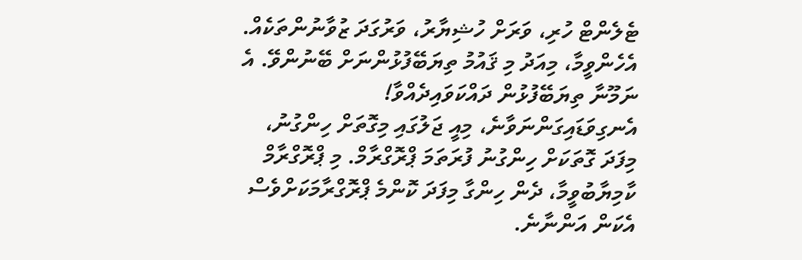ޓެލެންޓް ހުރި، ވަރަށް ހުޝިޔާރު، ވަރުގަދަ ޒުވާނުންތަކެއް. އެހެންވީމާ، މިއަދު މި ޤައުމު ތިޔަބޭފުޅުންނަށް ބޭނުންވޭ. އެ ނަމޫނާ ތިޔަބޭފުޅުން ދައްކަވައިދެއްވާ! އެނގިވަޑައިގަންނަވާނެ، މިއީ ޖަލުގައި މިގޮތަށް ހިންގުނު، މިފަދަ ގޮތަކަށް ހިންގުނު ފުރަތަމަ ޕްރޮގްރާމް. މި ޕްރޮގްރާމް ކާމިޔާބުވީމާ، ދެން ހިންގާ މިފަދަ ކޮންމެ ޕްރޮގްރާމަކަށްވެސް އެކަން އަންނާނެ.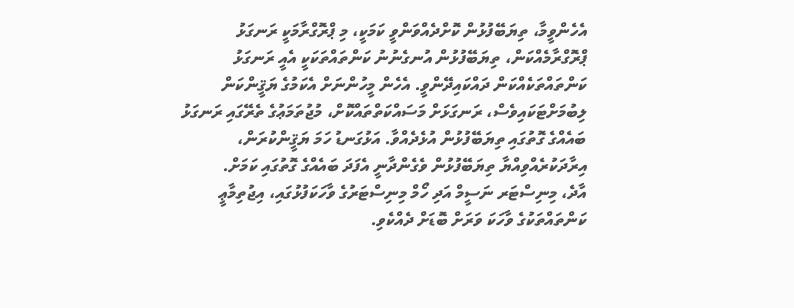އެހެންވީމާ، ތިޔަބޭފުޅުން ކޮށްދެއްވަންވީ ކަމަކީ، މި ޕްރޮގްރާމަކީ ރަނގަޅު ޕްރޮގްރާމެއްކަން، ތިޔަބޭފުޅުން އުނގެނުނު ކަންތައްތަކަކީ އެއީ ރަނގަޅު ކަންތައްތަކެއްކަން ދައްކައިދޭންވީ. އެހެން މީހުންނަށް އެކަމުގެ ޔަޤީންކަން ލިބުމަށްޓަކައިވެސް، ރަނގަޅަށް މަސައްކަތްތައްކޮށް، މުޖުތަމަޢުގެ ތެރޭގައި ރަނގަޅު ބައެއްގެ ގޮތުގައި ތިޔަބޭފުޅުން އުޅެދެއްވާ. އަޅުގަނޑު ހަމަ ޔަޤީންކުރަން، އިރާދަކުރެއްވިއްޔާ ތިޔަބޭފުޅުން ވެގެންދާނީ އެފަދަ ބައެއްގެ ގޮތުގައި ކަމަށް.
އާދެ، މިނިސްޓަރ ނަސީމް އަދި ހޯމް މިނިސްޓަރުގެ ވާހަކަފުޅުގައި، އިޖުތިމާޢީ ކަންތައްތަކުގެ ވާހަކަ ވަރަށް ބޮޑަށް ދެއްކެވި.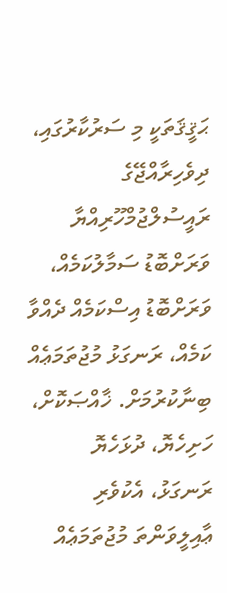ޙަޤީޤަތަކީ މި ސަރުކާރުގައި، ދިވެހިރާއްޖޭގެ ރައީސުލްޖުމްހޫރިއްޔާ ވަރަށްބޮޑު ސަމާލުކަމެއް، ވަރަށްބޮޑު އިސްކަމެއް ދެއްވާ ކަމެއް، ރަނގަޅު މުޖުތަމަޢެއް ބިނާކުރުމަށް. ޚާއްޞަކޮށް، ހަށިހެޔޮ، ދުޅަހެޔޮ ރަނގަޅު، އެކުވެރި ޢާއިލީވަންތަ މުޖުތަމަޢެއް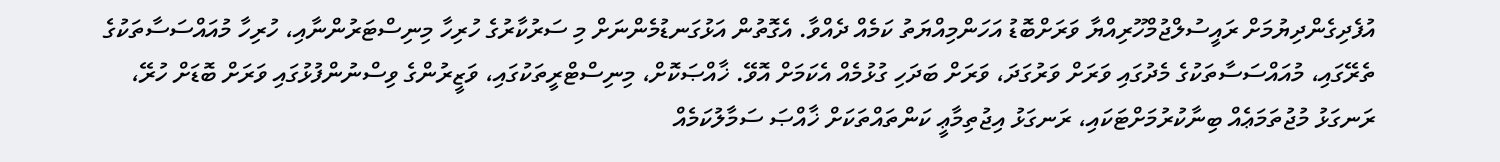އުފެދިގެންދިޔުމަށް ރައީސުލްޖުމްހޫރިއްޔާ ވަރަށްބޮޑު އަހަންމިއްޔަތު ކަމެއް ދެއްވާ. އެގޮތުން އަޅުގަނޑުމެންނަށް މި ސަރުކާރުގެ ހުރިހާ މިނިސްޓަރުންނާއި، ހުރިހާ މުއައްސަސާތަކުގެ ތެރޭގައި، މުއައްސަސާތަކުގެ މެދުގައި ވަރަށް ވަރުގަދަ، ވަރަށް ބަދަހި ގުޅުމެއް އެކަމަށް އޮވޭ. ޚާއްޞަކޮށް، މިނިސްޓްރީތަކުގައި، ވަޒީރުންގެ ވިސްނުންފުޅުގައި ވަރަށް ބޮޑަށް ހުރޭ، ރަނގަޅު މުޖުތަމަޢެއް ބިނާކުރުމަށްޓަކައި، ރަނގަޅު އިޖުތިމާޢީ ކަންތައްތަކަށް ޚާއްޞަ ސަމާލުކަމެއް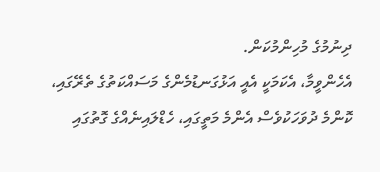ދިނުމުގެ މުހިންމުކަން.
އެހެންވީމާ، އެކަމަކީ އެއީ އަޅުގަނޑުމެންގެ މަސައްކަތުގެ ތެރޭގައި، ކޮންމެ ދުވަހަކުވެސް އެންމެ މަތީގައި، ހެޑްލައިނެއްގެ ގޮތުގައި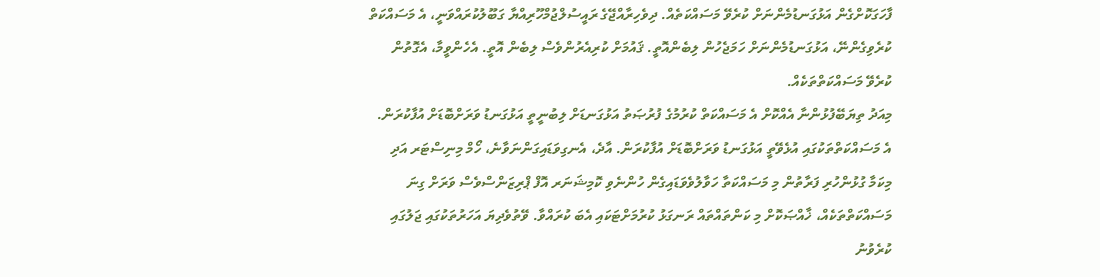ފާހަގަކޮށްގެން އަޅުގަނޑުމެންނަށް ކުރެވޭ މަސައްކަތެއް. ދިވެހިރާއްޖޭގެ ރައީސުލްޖުމްހޫރިއްޔާ ގަބޫލުކުރައްވަނީ، އެ މަސައްކަތް ކުރެވިގެންނޭ، އަޅުގަނޑުމެންނަށް ހަމަޖެހުން ލިބެންއޮތީ. ޤައުމަށް ކުރިއެރުންވެސް ލިބެން އޮތީ. އެހެންވީމާ، އެގޮތުން ކުރެވޭ މަސައްކަތްތަކެއް.
މިއަދު ތިޔަބޭފުޅުންނާ އެއްކޮށް އެ މަސައްކަތް ކުރުމުގެ ފުރުޞަތު އަޅުގަނޑަށް ލިބުނީތީ އަޅުގަނޑު ވަރަށްބޮޑަށް އުފާކުރަން. އެ މަސައްކަތްތަކުގައި އުޅެވޭތީ އަޅުގަނޑު ވަރަށްބޮޑަށް އުފާކުރަން. އާދެ، އެނގިވަޑައިގަންނަވާނެ، ހޯމް މިނިސްޓަރ އަދި މިކަމާ ގުޅުންހުރި ފަރާތުން މި މަސައްކަތާ ހަވާލުވެވަޑައިގެން ހުންނެވި ކޮމިޝަނަރ އޮފް ޕްރިޒަންސްވެސް ވަރަށް ގިނަ މަސައްކަތްތަކެއް، ޚާއްޞަކޮށް މި ކަންތައްތައް ރަނގަޅު ކުރުމަށްޓަކައި އެބަ ކުރައްވާ. ވޭތުވެދިޔަ އަހަރުތަކުގައި ޖަލުގައި ކުރެވުނު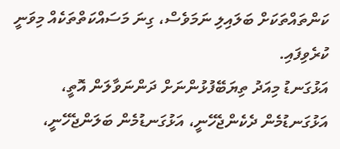ކަންތައްތަކަށް ބަލައިލި ނަމަވެސް، ގިނަ މަސައްކަތްތަކެއް މިވަނީ ކުރެވިފައި.
އަޅުގަނޑު މިއަދު ތިޔަބޭފުޅުންނަށް ދަންނަވާލަން އޮތީ، އަޅުގަނޑުމެން ދެކެންޖެހޭނީ، އަޅުގަނޑުމެން ބަލަންޖެހޭނީ،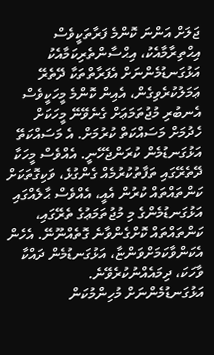ޖަލަށް އަންނަ ކޮންމެ ފަރާތަކީވެސް އިޙްތިރާމާއެކު، އިޙްސާންތެރިކަމާއެކު އަޅުގަނޑުމެންނަށް އެފަރާތްތަކާ ދޭތެރޭ ޢަމަލުކުރެވިގެން، އެއިން ކޮންމެ މީހަކީވެސް އެނބުރި މުޖުތަމަޢަށް ގެނެވޭނޭ މީހަކަށް ހެދުމަށް މަސައްކަތް ކުރުމަށް. އެ މަސައްކަތޭ އަޅުގަނޑުމެން ކުރަންޖެހޭނީ. އެއްވެސް މީހަކާ ދޭތެރޭގައި ތަފާތުކުރުމެއް ގެންގުޅެ، ވަކިގޮތަކަށް ކަންތައްތައް ކުރުން އެއީ، އެއްވެސް ޙާލެއްގައި އަޅުގަނޑުމެންގެ މި މުޖުތަމަޢުގެ ތެރޭގައި، ކަންތައްތައް ކޮށްގެންވާނެ ގޮތެއްނޫނޭ. އެހެން އެކަންވާކަމަށްވަންޏާ، އަޅުގަނޑުމެން ދައްކާ ވާހަކަ، ދިމައެއްނުކުރެވޭނެ. އަޅުގަނޑުމެންނަށް މުހިންމުކަން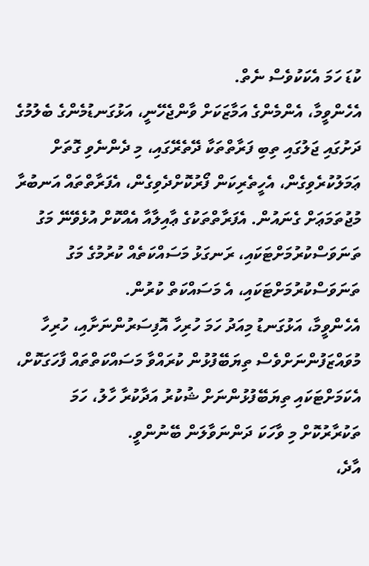ކުޑަ ހަމަ އެކަކުވެސް ނެތް.
އެހެންވީމާ، އެންމެންގެ އަމާޒަކަށް ވާންޖެހޭނީ، އަޅުގަނޑުމެންގެ ބެލުމުގެ ދަށުގައި ޖަލުގައި ތިބި ފަރާތްތަކާ ދޭތެރޭގައި، މި ދެންނެވި ގޮތަށް ޢަމަލުކުރެވިގެން، އެހީތެރިކަން ފޯރުކޮށްދެވިގެން، އެފަރާތްތައް އަނބުރާ މުޖުތަމަޢަށް ގެނައުން. އެފަރާތްތަކުގެ ޢާއިލާއާ އެއްކޮށް އުޅެވޭނޭ މަގު ތަނަވަސްކުރުމަށްޓަކައި، ރަނގަޅު މަސައްކަތެއް ކުރުމުގެ މަގު ތަނަވަސްކުރުމަށްޓަކައި، އެ މަސައްކަތް ކުރުން.
އެހެންވީމާ، އަޅުގަނޑު މިއަދު ހަމަ ހުރިހާ އޮފިސަރުންނަށާއި، ހުރިހާ މުވައްޒަފުންނަށްވެސް ތިޔަބޭފުޅުން ކުރައްވާ މަސައްކަތްތައް ފާހަގަކޮށް، އެކަމަށްޓަކައި ތިޔަބޭފުޅުންނަށް ޝުކުރު އަދާކުރާ ހާލު، ހަމަ ތަކުރާރުކޮށް މި ވާހަކަ ދަންނަވާލަން ބޭނުންވީ.
އާދެ،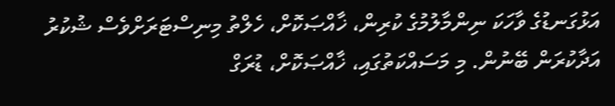އަޅުގަނޑުގެ ވާހަކަ ނިންމާލުމުގެ ކުރިން، ޚާއްޞަކޮށް، ހެލްތު މިނިސްޓަރަށްވެސް ޝުކުރު އަދާކުރަން ބޭނުން. މި މަސައްކަތުގައި، ޚާއްޞަކޮށް، ޑުރަގް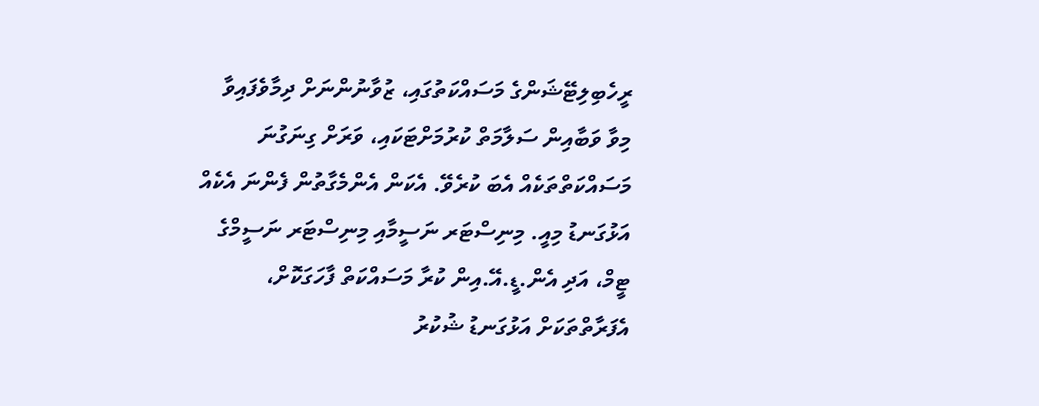ރީހެބިލިޓޭޝަންގެ މަސައްކަތުގައި، ޒުވާނުންނަށް ދިމާވެފައިވާ މިވާ ވަބާއިން ސަލާމަތް ކުރުމަށްޓަކައި، ވަރަށް ގިނަގުނަ މަސައްކަތްތަކެއް އެބަ ކުރެވޭ. އެކަން އެންމެގާތުން ފެންނަ އެކެއް އަޅުގަނޑު މިއީ. މިނިސްޓަރ ނަސީމާއި މިނިސްޓަރ ނަސީމްގެ ޓީމް، އަދި އެން.ޑީ.އޭ.އިން ކުރާ މަސައްކަތް ފާހަގަކޮށް، އެފަރާތްތަކަށް އަޅުގަނޑު ޝުކުރު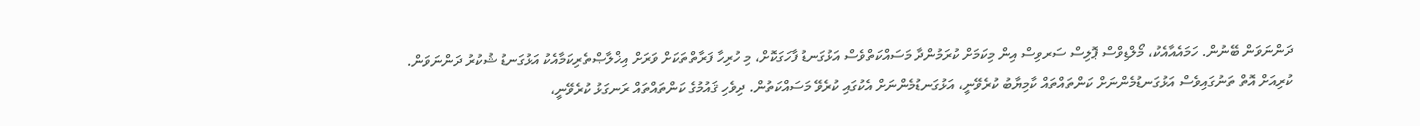ދަންނަވަން ބޭނުން. ހަމައެއާއެކު، މޯލްޑިވްސް ޕޮލިސް ސަރވިސް އިން މިކަމަށް ކުރަމުންދާ މަސައްކަތްވެސް އަޅުގަނޑު ފާހަގަކޮށް، މި ހުރިހާ ފަރާތްތަކަށް ވަރަށް އިޚްލާޞްތެރިކަމާއެކު އަޅުގަނޑު ޝުކުރު ދަންނަވަން.
ކުރިއަށް އޮތް ތަނުގައިވެސް އަޅުގަނޑުމެންނަށް ކަންތައްތައް ކާމިޔާބު ކުރެވޭނީ، އަޅުގަނޑުމެންނަށް އެކުގައި ކުރެވޭ މަސައްކަތުން. ދިވެހި ޤައުމުގެ ކަންތައްތައް ރަނގަޅު ކުރެވޭނީ،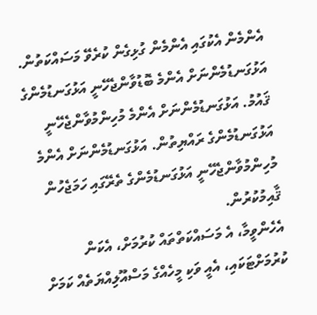އެންމެން އެކުގައި އެންމެން ގުޅިގެން ކުރެވޭ މަސައްކަތުން. އަޅުގަނޑުމެންނަށް އެންމެ ބޮޑުވާންޖެހޭނީ އަޅުގަނޑުމެންގެ ޤައުމު. އަޅުގަނޑުމެންނަށް އެންމެ މުހިންމުވާންޖެހޭނީ އަޅުގަނޑުމެންގެ ރައްޔިތުން. އަޅުގަނޑުމެންނަށް އެންމެ މުހިންމުވާންޖެހޭނީ އަޅުގަނޑުމެންގެ ތެރޭގައި ހަމަޖެހުން ޤާއިމުކުރުން.
އެހެންވީމާ، އެ މަސައްކަތްތައް ކުރުމަށް، އެކަން ކުރުމަށްޓަކައި، އެއީ ވަކި މީހެއްގެ މަސްއޫލިއްޔަތެއް ކަމަށް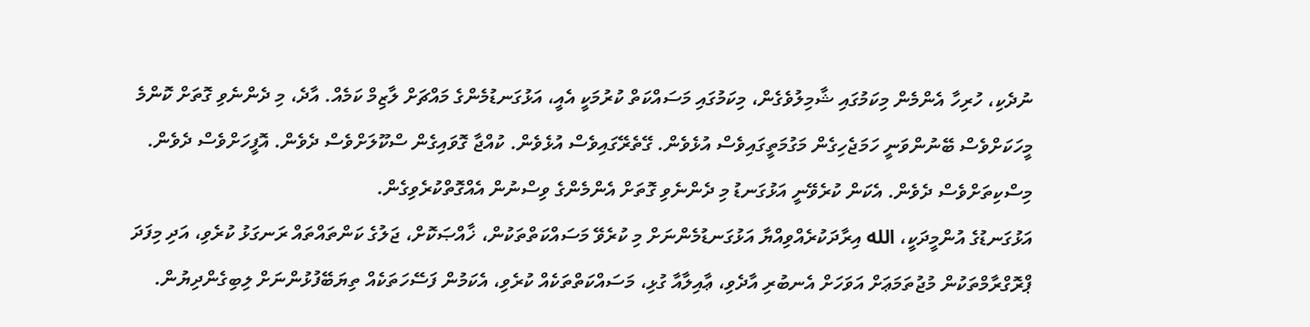ނުދެކި، ހުރިހާ އެންމެން މިކަމުގައި ޝާމިލުވެގެން، މިކަމުގައި މަސައްކަތް ކުރުމަކީ އެއީ، އަޅުގަނޑުމެންގެ މައްޗަށް ލާޒިމް ކަމެއް. އާދެ، މި ދެންނެވި ގޮތަށް ކޮންމެ މީހަކަށްވެސް ބޭނުންވަނީ ހަމަޖެހިގެން މަގުމަތީގައިވެސް އުޅެވެން. ގޭތެރޭގައިވެސް އުޅެވެން. ކުއްޖާ ގޮވައިގެން ސްކޫލަށްވެސް ދެވެން. އޮފީހަށްވެސް ދެވެން. މިސްކިތަށްވެސް ދެވެން. އެކަން ކުރެވޭނީ އަޅުގަނޑު މި ދެންނެވި ގޮތަށް އެންމެންގެ ވިސްނުން އެއްގޮތްކުރެވިގެން.
އަޅުގަނޑުގެ އުންމީދަކީ، الله އިރާދަކުރެއްވިއްޔާ އަޅުގަނޑުމެންނަށް މި ކުރެވޭ މަސައްކަތްތަކުން، ޚާއްޞަކޮށް، ޖަލުގެ ކަންތައްތައް ރަނގަޅު ކުރެވި، އަދި މިފަދަ ޕްރޮގްރާމްތަކުން މުޖުތަމަޢަށް އަވަހަށް އެނބުރި އާދެވި، ޢާއިލާއާ ގުޅި، މަސައްކަތްތަކެއް ކުރެވި، އެކަމުން ފަސޭހަތަކެއް ތިޔަބޭފުޅުންނަށް ލިބިގެންދިޔުން.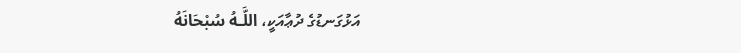އަޅުގަނޑުގެ ދުޢާއަކީ، اللَّـهُ سُبْحَانَهُ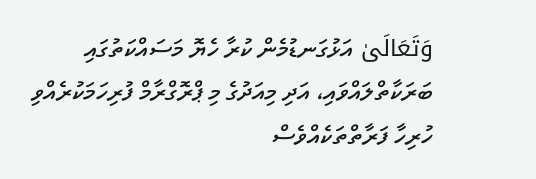وَتَعَالَىٰ އަޅުގަނޑުމެން ކުރާ ހެޔޮ މަސައްކަތުގައި ބަރަކާތްލައްވައި، އަދި މިއަދުގެ މި ޕްރޮގްރާމް ފުރިހަމަކުރެއްވި ހުރިހާ ފަރާތްތަކެއްވެސް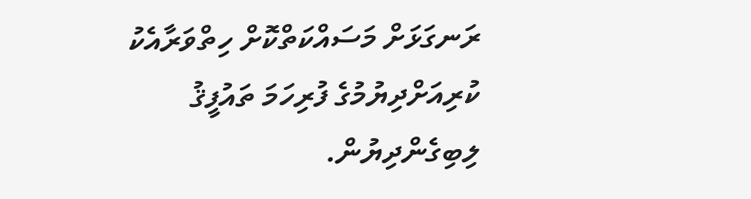ރަނގަޅަށް މަސައްކަތްކޮށް ހިތްވަރާއެކު ކުރިއަށްދިޔުމުގެ ފުރިހަމަ ތައުފީޤު ލިބިގެންދިޔުން.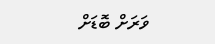ވަރަށް ބޮޑަށް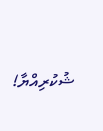ޝުކުރިއްޔާ!